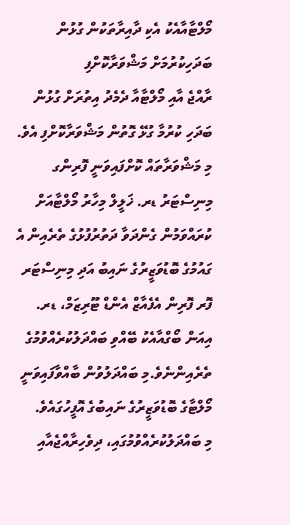މޯލްޓާއާއެކު އެކި ދާއިރާތަކުން ގުޅުން ބަދަހިކުރުމަށް މަޝްވަރާކޮށްފި
ރާއްޖެ އާއި މޯލްޓާއާ ދެމެދު އިތުރަށް ގުޅުން ބަދަހި ކުރުމާ ގުޅޭ ގޮތުން މަޝްވަރާކޮށްފި އެވެ.
މި މަޝްވަރާތައް ކޮށްފައިވަނީ ފޮރިންގ މިނިސްޓަރު ޑރ. ޚަލީލް މިހާރު މޯލްޓާއަށް ކުރައްވަމުން ގެންދަވާ ދަތުރުފުޅުގެ ތެރެއިން އެ ގައުމުގެ ބޮޑުވަޒީރުގެ ނައިބު އަދި މިނިސްޓަރ ފޮރ ފޮރިން އެފެއާޒް އެންޑް ޓޫރިޒަމް، ޑރ. އިއަން ބޯގްއާއެކު ބޭއްވި ބައްދަލުކުރެއްވުމުގެ ތެރެއިންނެވެ.މި ބައްދަލުވުން ބާއްވާފައިވަނީ މޯލްޓާގެ ބޮޑުވަޒީރުގެ ނައިބުގެ އޮފީހުގައެވެ.
މި ބައްދަލުކުރެއްވުމުގައި، ދިވެހިރާއްޖެއާއި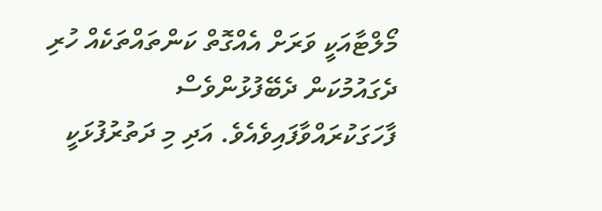މޯލްޓާއަކީ ވަރަށް އެއްގޮތް ކަންތައްތަކެއް ހުރި ދެގައުމުކަން ދެބޭފުޅުންވެސް ފާހަގަކުރައްވާފައިވެއެވެ. އަދި މި ދަތުރުފުޅަކީ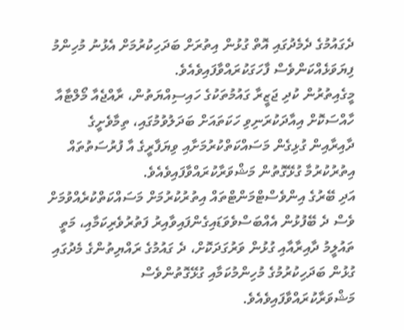ދެގައުމުގެ ދެމެދުގައި އޮތް ގުޅުން އިތުރަށް ބަދަހިކުރުމަށް އެޅުނު މުހިންމު ފިޔަވަޅެއްކަންވެސް ފާހަގަކުރައްވާފައިވެއެވެ.
މީގެއިތުރުން ކުދި ޖަޒީރާ ގައުމުތަކުގެ ހައިސިއްޔަތުން، ރާއްޖެއާ މޯލްޓާއާ ހާއްސަކޮށް އިއާދަކުރަނިވި ހަކަތައަށް ބަދަލުވުމުގައި، ތިމާވެށީގެ ދާއިރާއިން ގުޅިގެން މަސައްކަތްކުރުމަށާއި ވިޔަފާރީގެ އާ ފުރުސަތުތައް އިތުރުކުރުމާ ގުޅޭގޮތުން މަޝްވަރާކުރައްވާފައިވެއެވެ.
އަދި ބޭރުގެ އިންވެސްޓްމަންޓްތައް އިތުރުކުރުމަށް މަސައްކަތްކުރެއްވުމަށް ވެސް ދެ ބޭފުޅުން އެއްބަސްވެވަޑައިގެންފައިވާއިރު ފަތުރުވެރިކަމާއި، މަތީ ތައުލީމު ދާއިރާއާއި ގުޅުން ވަރުގަދަކޮށް، ދެ ގައުމުގެ ރައްޔިތުންގެ މެދުގައި ގުޅުން ބަދަހިކުރުމުގެ މުހިންމުކަމާއި ގުޅޭގޮތުންވެސް މަޝްވަރާކުރައްވާފައިވެއެވެ.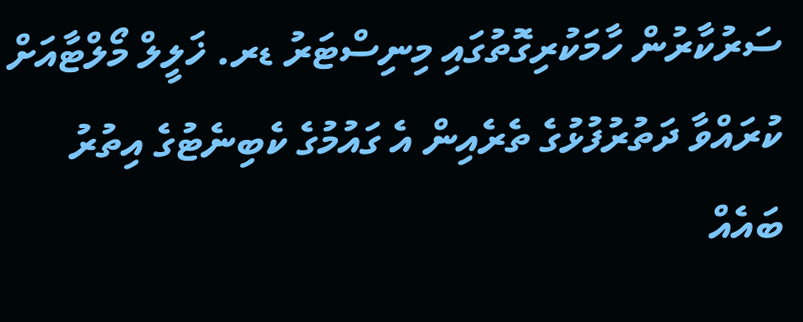ސަރުކާރުން ހާމަކުރިގޮތުގައި މިނިސްޓަރު ޑރ. ޚަލީލް މޯލްޓާއަށް ކުރައްވާ ދަތުރުފުޅުގެ ތެރެއިން އެ ގައުމުގެ ކެބިނެޓުގެ އިތުރު ބައެއް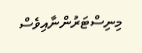މިނިސްޓަރުންނާއިވެސް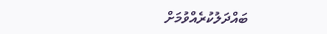ބައްދަލުކުރެއްވުމަށް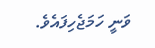ވަނީ ހަމަޖެހިފައެވެ.